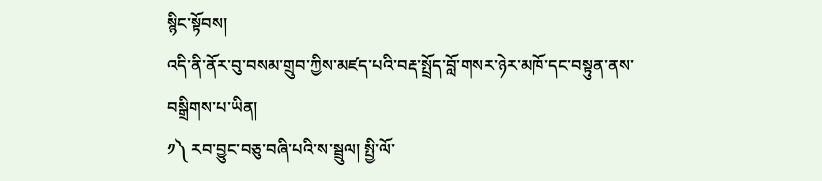སྙིང་སྟོབས།
འདི་ནི་ནོར་བུ་བསམ་གྲུབ་ཀྱིས་མཛད་པའི་བརྡ་སྤྲོད་བློ་གསར་ཉེར་མཁོ་དང་བསྟུན་ནས་བསྒྲིགས་པ་ཡིན།
༡༽ རབ་བྱུང་བཅུ་བཞི་པའི་ས་སྦྲུལ། སྤྱི་ལོ་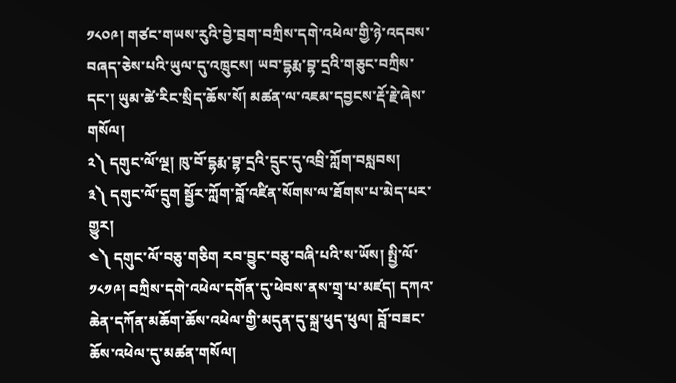༡༨༠༩། གཙང་གཡས་རུའི་བྱེ་བྲག་བཀྲིས་དགེ་འཕེལ་གྱི་ཉེ་འདབས་བཞད་ཅེས་པའི་ཡུལ་དུ་འཁྲུངས། ཡབ་དྷརྨ་བྷ་དྲའི་གཅུང་བཀྲིས་དང་། ཡུམ་ཚེ་རིང་སྲིད་ཆོས་སོ། མཚན་ལ་འཇམ་དབྱངས་རྡོ་རྗེ་ཞེས་གསོལ།
༢༽ དགུང་ལོ་ལྔ། ཁུ་བོ་དྷརྨ་བྷ་དྲའི་དྲུང་དུ་འབྲི་ཀློག་བསླབས།
༣༽ དགུང་ལོ་དྲུག སྦྱོར་ཀློག་བློ་འཛིན་སོགས་ལ་ཐོགས་པ་མེད་པར་གྱུར།
༤༽ དགུང་ལོ་བཅུ་གཅིག རབ་བྱུང་བཅུ་བཞི་པའི་ས་ཡོས། སྤྱི་ལོ་ ༡༨༡༩། བཀྲིས་དགེ་འཕེལ་དགོན་དུ་ཕེབས་ནས་གྲྭ་པ་མཛད། དཀའ་ཆེན་དཀོན་མཆོག་ཆོས་འཕེལ་གྱི་མདུན་དུ་སྐྲ་ཕུད་ཕུལ། བློ་བཟང་ཆོས་འཕེལ་དུ་མཚན་གསོལ།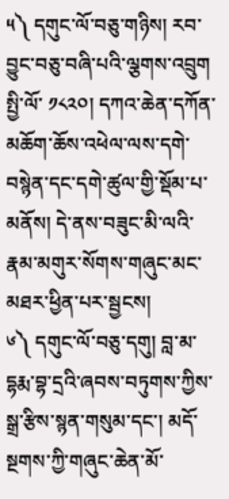༥༽ དགུང་ལོ་བཅུ་གཉིས། རབ་བྱུང་བཅུ་བཞི་པའི་ལྕགས་འབྲུག སྤྱི་ལོ་ ༡༨༢༠། དཀའ་ཆེན་དཀོན་མཆོག་ཆོས་འཕེལ་ལས་དགེ་བསྙེན་དང་དགེ་ཚུལ་གྱི་སྡོམ་པ་མནོས། དེ་ནས་བཟུང་མི་ལའི་རྣམ་མགུར་སོགས་གཞུང་མང་མཐར་ཕྱིན་པར་སྦྱངས།
༦༽ དགུང་ལོ་བཅུ་དགུ། བླ་མ་དྷརྨ་བྷ་དྲའི་ཞབས་བཏུགས་ཀྱིས་སྒྲ་རྩིས་སྙན་གསུམ་དང་། མདོ་སྔགས་ཀྱི་གཞུང་ཆེན་མོ་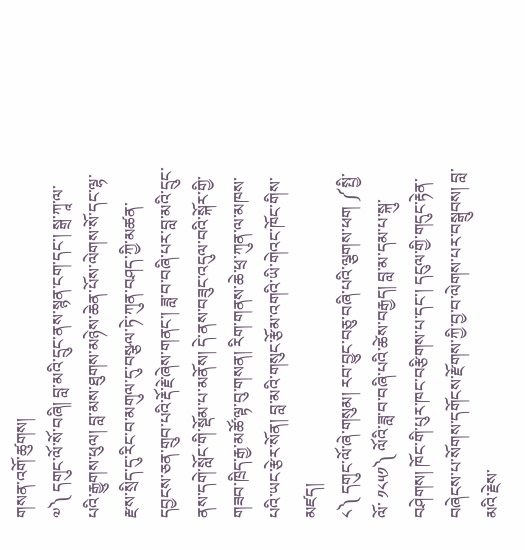གསན་འགོ་ཚུགས།
༧༽ དགུང་ལོ་སོ་བཞི། བླ་མའི་དྲུང་ནས་སྙན་ངག་དང་། སྒྲ་ཀཱ་ལ་པའི་རྒྱུགས་ཕུལ། བླ་མས་ཐུགས་མཉེས་ཆེན་པོས་ལེགས་སོ་དང་ལྷ་རྫས་སྲིད་དུ་རིང་བ་མགུལ་དུ་བསྩལ་ཏེ་ཀུན་བཤད་ཀྱི་མཚན་དབྱངས་ཅན་གྲུབ་པའི་རྡོ་རྗེ་ཞེས་གནང་། ཟླ་བ་བཞི་པར་བླ་མའི་དྲུང་ནས་དགེ་སློང་གི་སྡོམ་པ་མནོས། དེ་ནས་བཟུང་འདུལ་བའི་སྐོར་གྱི་གཟབ་ཁྲིད་རྒྱ་མཚོ་ལྟ་བུ་གསན། རིག་གནས་ཆེ་ཕྲ་ཀུན་ལ་མཁས་པའི་ཡང་རྩེར་སོན། བླ་མའི་གསུང་རྩོམ་འགའི་ཡི་གེའང་ཁོང་གིས་མཛད།
༨༽ དགུང་ལོ་ཞེ་གསུམ། རབ་བྱུང་བཅུ་བཞི་པའི་ལྕགས་ཕག ༼སྤྱི་ལོ་ ༡༨༥༡༽ ལོའི་ཟླ་བ་བཞི་པའི་ཚེས་བརྒྱད། བླ་མ་དམ་པ་སྐུ་བཤེགས། ཁོང་གི་པུར་ཁང་བརྩིགས་པ་དང་། དངུལ་གྱི་གདུང་རྟེན་བཞེངས་པ་སོགས་དགོངས་རྫོགས་ཀྱི་བྱ་བ་ལེགས་པར་བསྒྲུབས། བླ་མའི་རྗེས་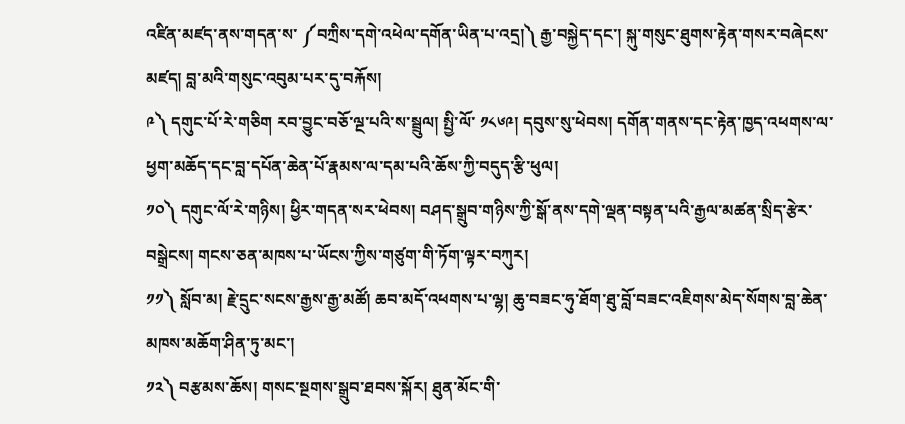འཛིན་མཛད་ནས་གདན་ས་ ༼བཀྲིས་དགེ་འཕེལ་དགོན་ཡིན་པ་འདྲ།༽ རྒྱ་བསྐྱེད་དང་། སྐུ་གསུང་ཐུགས་རྟེན་གསར་བཞེངས་མཛད། བླ་མའི་གསུང་འབུམ་པར་དུ་བརྐོས།
༩༽ དགུང་པོ་རེ་གཅིག རབ་བྱུང་བཅོ་ལྔ་པའི་ས་སྦྲུལ། སྤྱི་ལོ་ ༡༨༦༩། དབུས་སུ་ཕེབས། དགོན་གནས་དང་རྟེན་ཁྱད་འཕགས་ལ་ཕྱག་མཆོད་དང་བླ་དཔོན་ཆེན་པོ་རྣམས་ལ་དམ་པའི་ཆོས་ཀྱི་བདུད་རྩི་ཕུལ།
༡༠༽ དགུང་ལོ་རེ་གཉིས། ཕྱིར་གདན་སར་ཕེབས། བཤད་སྒྲུབ་གཉིས་ཀྱི་སྒོ་ནས་དགེ་ལྡན་བསྟན་པའི་རྒྱལ་མཚན་སྲིད་རྩེར་བསྒྲེངས། གངས་ཅན་མཁས་པ་ཡོངས་ཀྱིས་གཙུག་གི་ཏོག་ལྟར་བཀུར།
༡༡༽ སློབ་མ། རྗེ་དྲུང་སངས་རྒྱས་རྒྱ་མཚོ། ཆབ་མདོ་འཕགས་པ་ལྷ། ཆུ་བཟང་ཧུ་ཐོག་ཐུ་བློ་བཟང་འཇིགས་མེད་སོགས་བླ་ཆེན་མཁས་མཆོག་ཤིན་ཏུ་མང་།
༡༢༽ བརྩམས་ཆོས། གསང་སྔགས་སྒྲུབ་ཐབས་སྐོར། ཐུན་མོང་གི་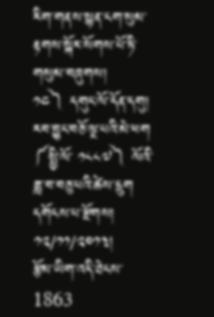རིག་གནས་སྙན་ངག་སུམ་རྟགས་སྐོར་སོགས་པོ་ཏི་གསུམ་བཞུགས།
༡༤༽ དགུང་ལོ་དོན་དགུ། རབ་བྱུང་བཅོ་ལྔ་པའི་མེ་ཕག ༼སྤྱི་ལོ་ ༡༨༨༧༽ ལོའི་ཟླ་བ་བཅུ་པའི་ཚེས་དྲུག དགོངས་པ་རྫོགས། ༡༢/༡༡/༢༠༡༣།
རྩོམ་ཡིག་འདི་ཐེངས་ 1863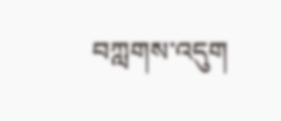བཀླགས་འདུག